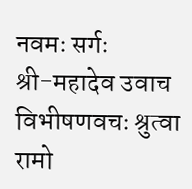नवमः सर्गः
श्री-महादेव उवाच
विभीषणवचः श्रुत्वा रामो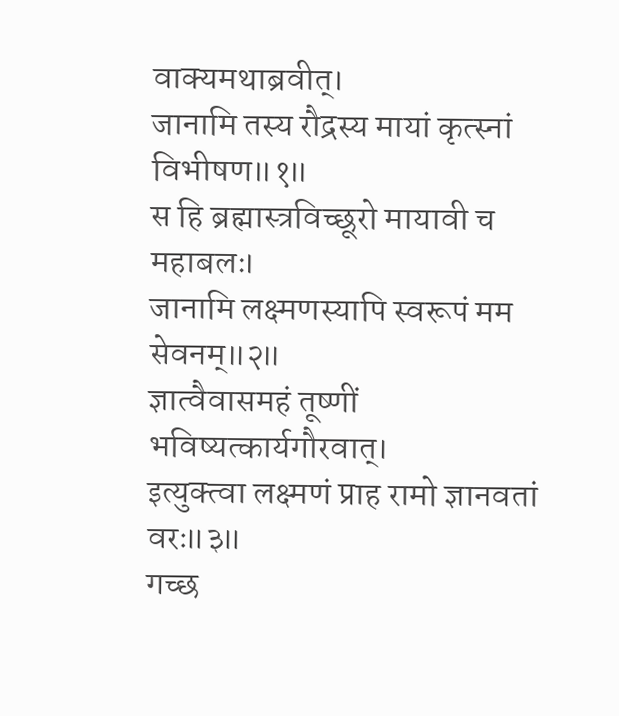वाक्यमथाब्रवीत्।
जानामि तस्य रौद्रस्य मायां कृत्स्नां विभीषण॥१॥
स हि ब्रह्मास्त्रविच्छूरो मायावी च महाबलः।
जानामि लक्ष्मणस्यापि स्वरूपं मम सेवनम्॥२॥
ज्ञात्वैवासमहं तूष्णीं भविष्यत्कार्यगौरवात्।
इत्युक्त्वा लक्ष्मणं प्राह रामो ज्ञानवतां वरः॥३॥
गच्छ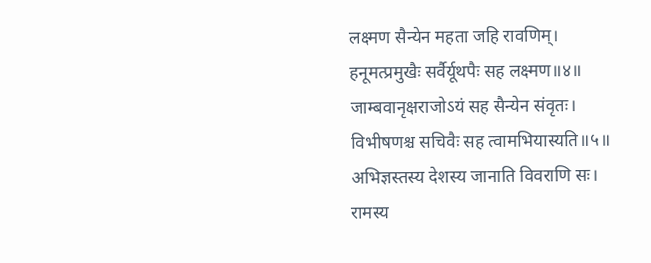लक्ष्मण सैन्येन महता जहि रावणिम्।
हनूमत्प्रमुखैः सर्वैर्यूथपैः सह लक्ष्मण॥४॥
जाम्बवानृक्षराजोऽयं सह सैन्येन संवृतः।
विभीषणश्च सचिवैः सह त्वामभियास्यति॥५॥
अभिज्ञस्तस्य देशस्य जानाति विवराणि सः।
रामस्य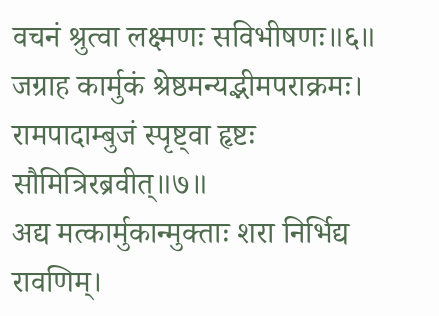वचनं श्रुत्वा लक्ष्मणः सविभीषणः॥६॥
जग्राह कार्मुकं श्रेष्ठमन्यद्भीमपराक्रमः।
रामपादाम्बुजं स्पृष्ट्वा हृष्टः सौमित्रिरब्रवीत्॥७॥
अद्य मत्कार्मुकान्मुक्ताः शरा निर्भिद्य रावणिम्।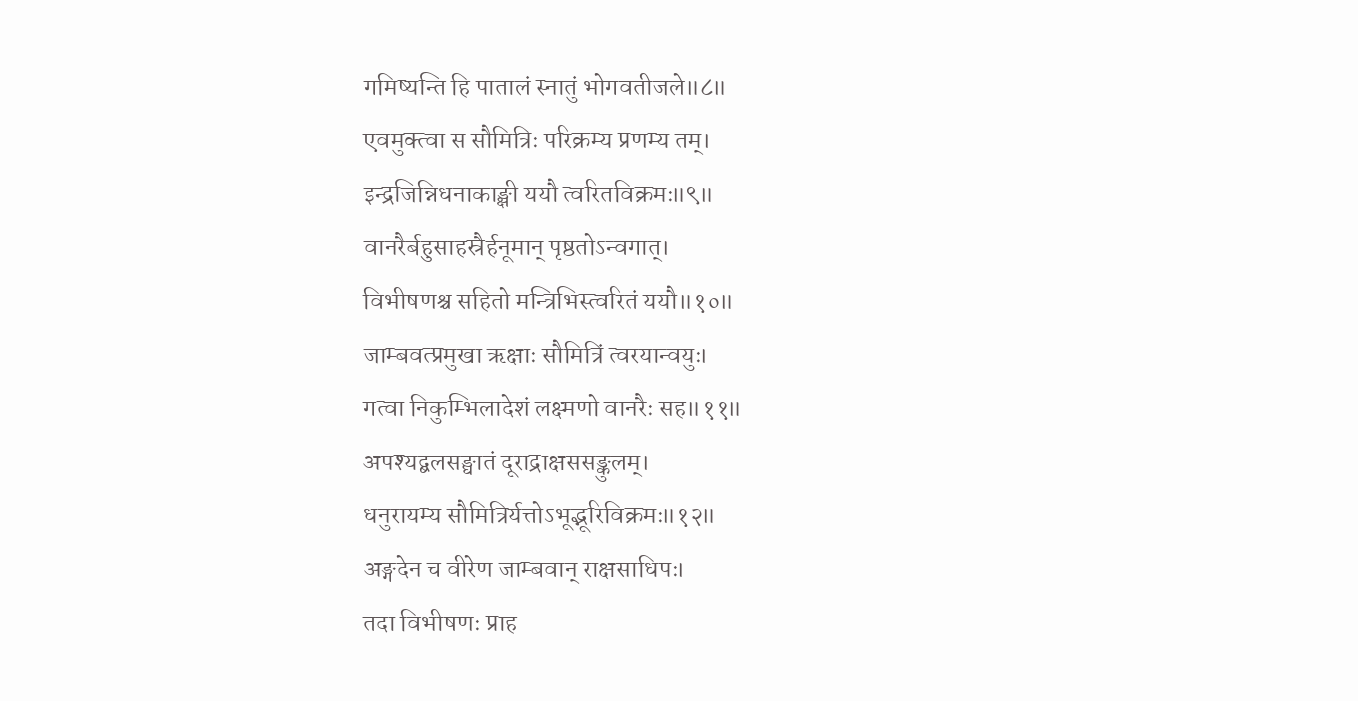गमिष्यन्ति हि पातालं स्नातुं भोगवतीजले॥८॥
एवमुक्त्वा स सौमित्रिः परिक्रम्य प्रणम्य तम्।
इन्द्रजिन्निधनाकाङ्क्षी ययौ त्वरितविक्रमः॥९॥
वानरैर्बहुसाहस्रैर्हनूमान् पृष्ठतोऽन्वगात्।
विभीषणश्च सहितो मन्त्रिभिस्त्वरितं ययौ॥१०॥
जाम्बवत्प्रमुखा ऋक्षाः सौमित्रिं त्वरयान्वयुः।
गत्वा निकुम्भिलादेशं लक्ष्मणो वानरैः सह॥११॥
अपश्यद्बलसङ्घातं दूराद्राक्षससङ्कुलम्।
धनुरायम्य सौमित्रिर्यत्तोऽभूद्भूरिविक्रमः॥१२॥
अङ्गदेन च वीरेण जाम्बवान् राक्षसाधिपः।
तदा विभीषणः प्राह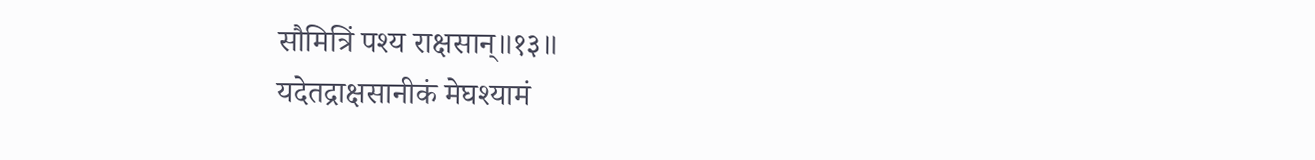सौमित्रिं पश्य राक्षसान्॥१३॥
यदेतद्राक्षसानीकं मेघश्यामं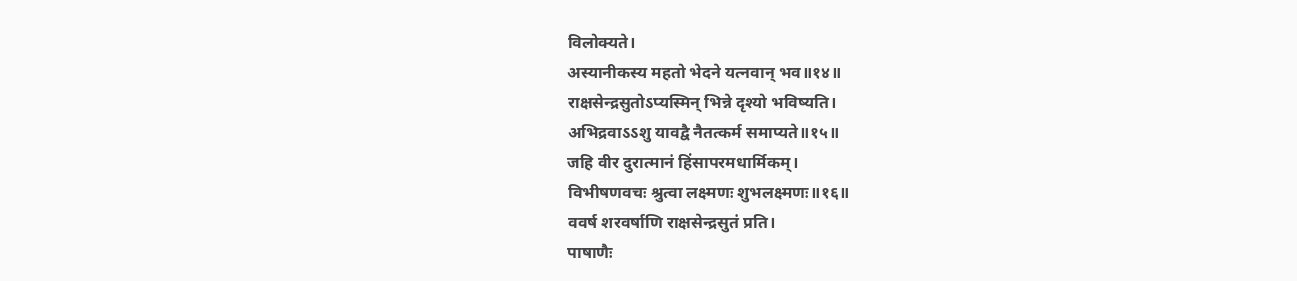विलोक्यते।
अस्यानीकस्य महतो भेदने यत्नवान् भव॥१४॥
राक्षसेन्द्रसुतोऽप्यस्मिन् भिन्ने दृश्यो भविष्यति।
अभिद्रवाऽऽशु यावद्वै नैतत्कर्म समाप्यते॥१५॥
जहि वीर दुरात्मानं हिंसापरमधार्मिकम्।
विभीषणवचः श्रुत्वा लक्ष्मणः शुभलक्ष्मणः॥१६॥
ववर्ष शरवर्षाणि राक्षसेन्द्रसुतं प्रति।
पाषाणैः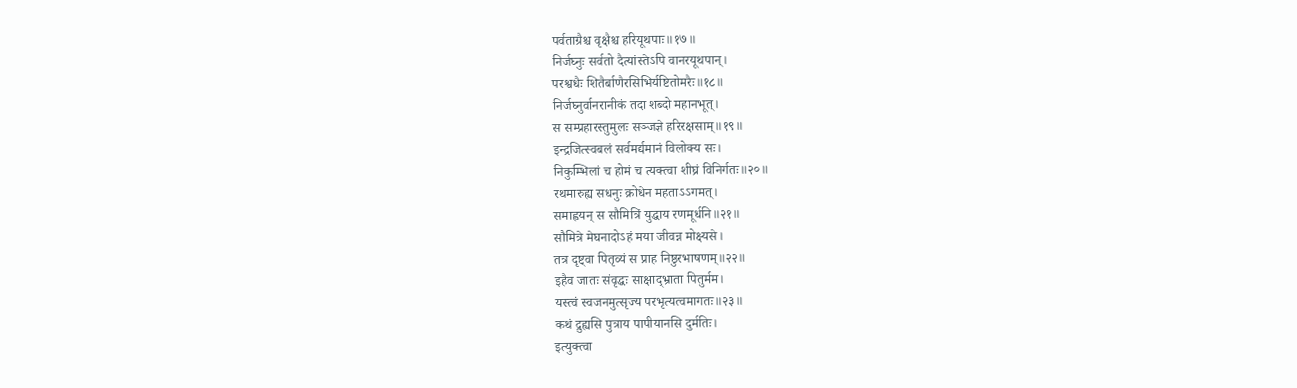पर्वताग्रैश्च वृक्षैश्च हरियूथपाः॥१७॥
निर्जघ्नुः सर्वतो दैत्यांस्तेऽपि वानरयूथपान्।
परश्वधैः शितैर्बाणैरसिभिर्यष्टितोमरैः॥१८॥
निर्जघ्नुर्वानरानीकं तदा शब्दो महानभूत्।
स सम्प्रहारस्तुमुलः सञ्जज्ञे हरिरक्षसाम्॥१९॥
इन्द्रजित्स्वबलं सर्वमर्द्यमानं विलोक्य सः।
निकुम्भिलां च होमं च त्यक्त्वा शीघ्रं विनिर्गतः॥२०॥
रथमारुह्य सधनुः क्रोधेन महताऽऽगमत्।
समाह्वयन् स सौमित्रिं युद्धाय रणमूर्धनि॥२१॥
सौमित्रे मेघनादोऽहं मया जीवन्न मोक्ष्यसे।
तत्र दृष्ट्वा पितृव्यं स प्राह निष्ठुरभाषणम्॥२२॥
इहैव जातः संवृद्धः साक्षाद्भ्राता पितुर्मम।
यस्त्वं स्वजनमुत्सृज्य परभृत्यत्वमागतः॥२३॥
कथं द्रुह्यसि पुत्राय पापीयानसि दुर्मतिः।
इत्युक्त्वा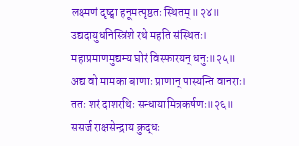लक्ष्मणं दृष्ट्वा हनूमत्पृष्ठतः स्थितम्॥२४॥
उद्यदायुधनिस्त्रिंशे रथे महति संस्थितः।
महाप्रमाणमुद्यम्य घोरं विस्फारयन् धनुः॥२५॥
अद्य वो मामका बाणाः प्राणान् पास्यन्ति वानराः।
ततः शरं दाशरथिः सन्धायामित्रकर्षणः॥२६॥
ससर्ज राक्षसेन्द्राय क्रुद्धः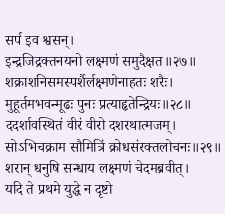सर्प इव श्वसन्।
इन्द्रजिद्रक्तनयनो लक्ष्मणं समुदैक्षत॥२७॥
शक्राशनिसमस्पर्शैर्लक्ष्मणेनाहतः शरैः।
मुहूर्तमभवन्मूढः पुनः प्रत्याहृतेन्द्रियः॥२८॥
ददर्शावस्थितं वीरं वीरो दशरथात्मजम्।
सोऽभिचक्राम सौमित्रिं क्रोधसंरक्तलोचनः॥२९॥
शरान् धनुषि सन्धाय लक्ष्मणं चेदमब्रवीत्।
यदि ते प्रथमे युद्धे न दृष्टो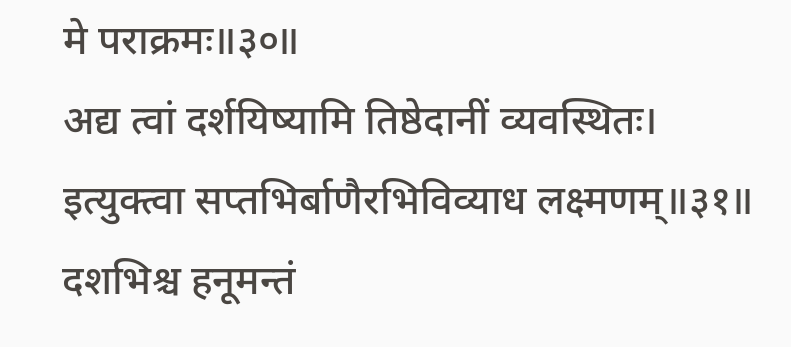मे पराक्रमः॥३०॥
अद्य त्वां दर्शयिष्यामि तिष्ठेदानीं व्यवस्थितः।
इत्युक्त्वा सप्तभिर्बाणैरभिविव्याध लक्ष्मणम्॥३१॥
दशभिश्च हनूमन्तं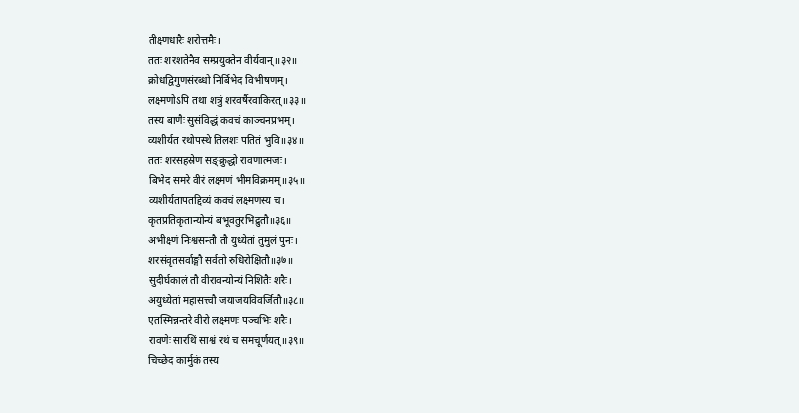तीक्ष्णधारैः शरोत्तमैः।
ततः शरशतेनैव सम्प्रयुक्तेन वीर्यवान्॥३२॥
क्रोधद्विगुणसंरब्धो निर्बिभेद विभीषणम्।
लक्ष्मणोऽपि तथा शत्रुं शरवर्षैरवाकिरत्॥३३॥
तस्य बाणैः सुसंविद्धं कवचं काञ्चनप्रभम्।
व्यशीर्यत रथोपस्थे तिलशः पतितं भुवि॥३४॥
ततः शरसहस्रेण सङ्क्रुद्धो रावणात्मजः।
बिभेद समरे वीरं लक्ष्मणं भीमविक्रमम्॥३५॥
व्यशीर्यतापतद्दिव्यं कवचं लक्ष्मणस्य च।
कृतप्रतिकृतान्योन्यं बभूवतुरभिद्रुतौ॥३६॥
अभीक्ष्णं निःश्वसन्तौ तौ युध्येतां तुमुलं पुनः।
शरसंवृतसर्वाङ्गौ सर्वतो रुधिरोक्षितौ॥३७॥
सुदीर्घकालं तौ वीरावन्योन्यं निशितैः शरैः।
अयुध्येतां महासत्त्वौ जयाजयविवर्जितौ॥३८॥
एतस्मिन्नन्तरे वीरो लक्ष्मणः पञ्चभिः शरैः।
रावणेः सारथिं साश्वं रथं च समचूर्णयत्॥३९॥
चिच्छेद कार्मुकं तस्य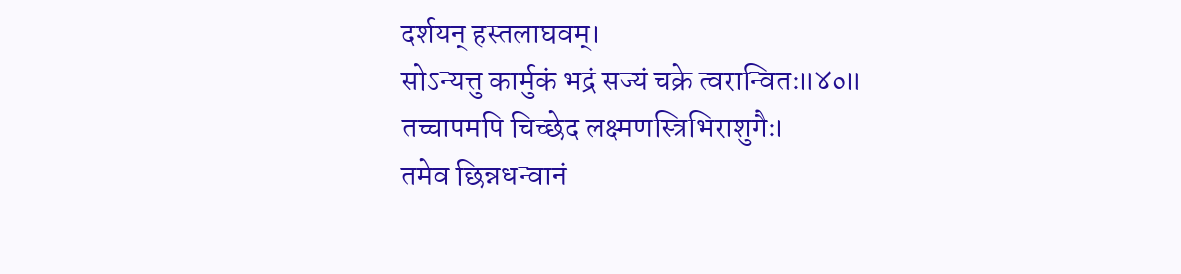दर्शयन् हस्तलाघवम्।
सोऽन्यत्तु कार्मुकं भद्रं सज्यं चक्रे त्वरान्वितः॥४०॥
तच्चापमपि चिच्छेद लक्ष्मणस्त्रिभिराशुगैः।
तमेव छिन्नधन्वानं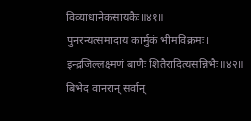विव्याधानेकसायकैः॥४१॥
पुनरन्यत्समादाय कार्मुकं भीमविक्रमः।
इन्द्रजिल्लक्ष्मणं बाणैः शितैरादित्यसन्निभैः॥४२॥
बिभेद वानरान् सर्वान्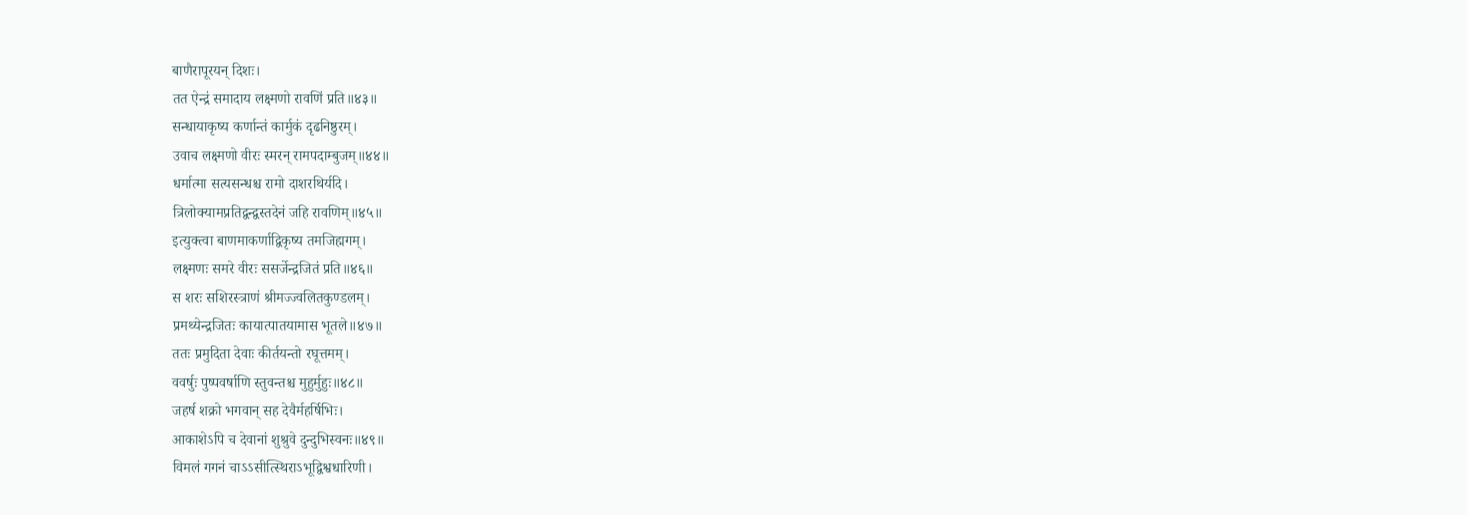बाणैरापूरयन् दिशः।
तत ऐन्द्रं समादाय लक्ष्मणो रावणिं प्रति॥४३॥
सन्धायाकृष्य कर्णान्तं कार्मुकं दृढनिष्ठुरम्।
उवाच लक्ष्मणो वीरः स्मरन् रामपदाम्बुजम्॥४४॥
धर्मात्मा सत्यसन्धश्च रामो दाशरथिर्यदि।
त्रिलोक्यामप्रतिद्वन्द्वस्तदेनं जहि रावणिम्॥४५॥
इत्युक्त्वा बाणमाकर्णाद्विकृष्य तमजिह्मगम्।
लक्ष्मणः समरे वीरः ससर्जेन्द्रजितं प्रति॥४६॥
स शरः सशिरस्त्राणं श्रीमज्ज्वलितकुण्डलम्।
प्रमथ्येन्द्रजितः कायात्पातयामास भूतले॥४७॥
ततः प्रमुदिता देवाः कीर्तयन्तो रघूत्तमम्।
ववर्षुः पुष्पवर्षाणि स्तुवन्तश्च मुहुर्मुहुः॥४८॥
जहर्ष शक्रो भगवान् सह देवैर्महर्षिभिः।
आकाशेऽपि च देवानां शुश्रुवे दुन्दुभिस्वनः॥४९॥
विमलं गगनं चाऽऽसीत्स्थिराऽभूद्विश्वधारिणी।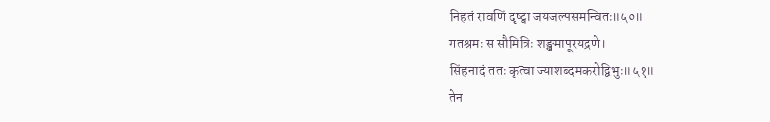निहतं रावणिं दृष्ट्वा जयजल्पसमन्वितः॥५०॥
गतश्रमः स सौमित्रिः शङ्खमापूरयद्रणे।
सिंहनादं ततः कृत्वा ज्याशब्दमकरोद्विभुः॥५१॥
तेन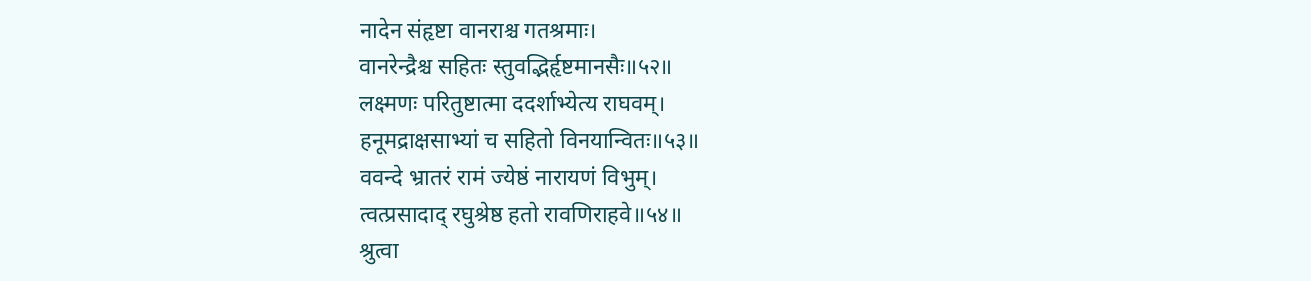नादेन संहृष्टा वानराश्च गतश्रमाः।
वानरेन्द्रैश्च सहितः स्तुवद्भिर्हृष्टमानसैः॥५२॥
लक्ष्मणः परितुष्टात्मा ददर्शाभ्येत्य राघवम्।
हनूमद्राक्षसाभ्यां च सहितो विनयान्वितः॥५३॥
ववन्दे भ्रातरं रामं ज्येष्ठं नारायणं विभुम्।
त्वत्प्रसादाद् रघुश्रेष्ठ हतो रावणिराहवे॥५४॥
श्रुत्वा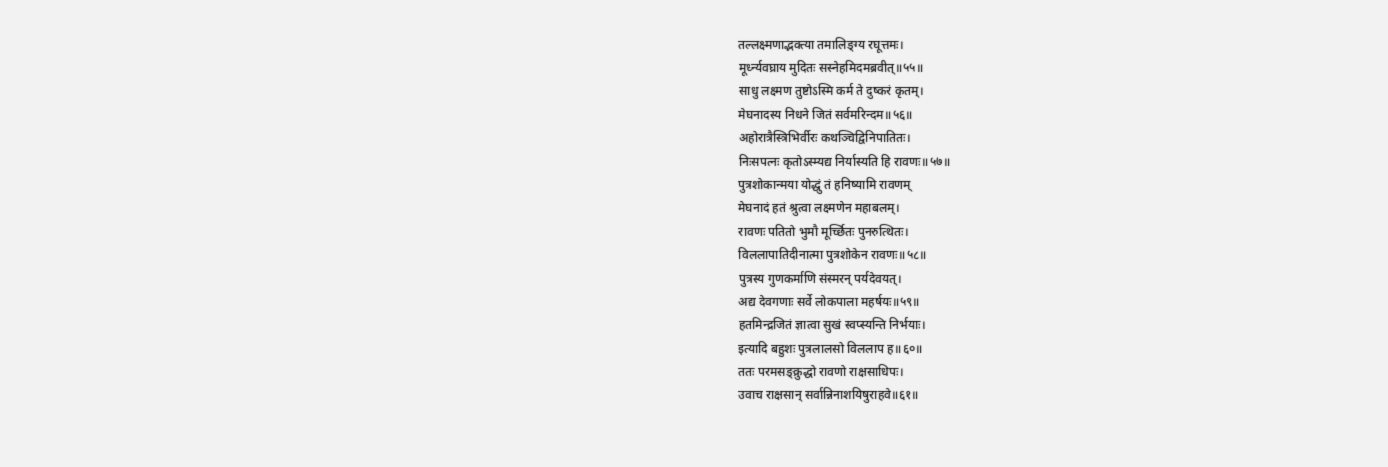तल्लक्ष्मणाद्भक्त्या तमालिङ्ग्य रघूत्तमः।
मूर्ध्न्यवघ्राय मुदितः सस्नेहमिदमब्रवीत्॥५५॥
साधु लक्ष्मण तुष्टोऽस्मि कर्म ते दुष्करं कृतम्।
मेघनादस्य निधने जितं सर्वमरिन्दम॥५६॥
अहोरात्रैस्त्रिभिर्वीरः कथञ्चिद्विनिपातितः।
निःसपत्नः कृतोऽस्म्यद्य निर्यास्यति हि रावणः॥५७॥
पुत्रशोकान्मया योद्धुं तं हनिष्यामि रावणम्
मेघनादं हतं श्रुत्वा लक्ष्मणेन महाबलम्।
रावणः पतितो भुमौ मूर्च्छितः पुनरुत्थितः।
विललापातिदीनात्मा पुत्रशोकेन रावणः॥५८॥
पुत्रस्य गुणकर्माणि संस्मरन् पर्यदेवयत्।
अद्य देवगणाः सर्वे लोकपाला महर्षयः॥५९॥
हतमिन्द्रजितं ज्ञात्वा सुखं स्वप्स्यन्ति निर्भयाः।
इत्यादि बहुशः पुत्रलालसो विललाप ह॥६०॥
ततः परमसङ्क्रुद्धो रावणो राक्षसाधिपः।
उवाच राक्षसान् सर्वान्निनाशयिषुराहवे॥६१॥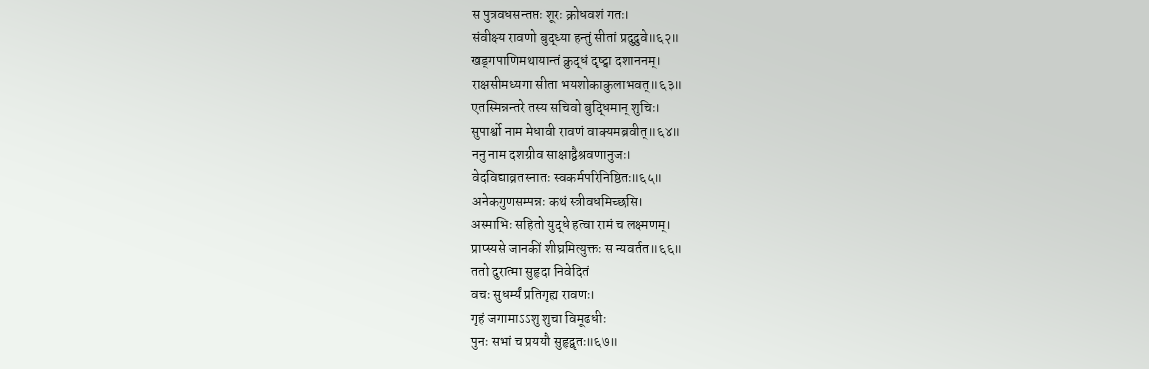स पुत्रवधसन्तप्तः शूरः क्रोधवशं गतः।
संवीक्ष्य रावणो बुद्ध्या हन्तुं सीतां प्रदुद्रुवे॥६२॥
खड्गपाणिमथायान्तं क्रुद्धं दृष्ट्वा दशाननम्।
राक्षसीमध्यगा सीता भयशोकाकुलाभवत्॥६३॥
एतस्मिन्नन्तरे तस्य सचिवो बुद्धिमान् शुचिः।
सुपार्श्वो नाम मेधावी रावणं वाक्यमब्रवीत्॥६४॥
ननु नाम दशग्रीव साक्षाद्वैश्रवणानुजः।
वेदविद्याव्रतस्नातः स्वकर्मपरिनिष्ठितः॥६५॥
अनेकगुणसम्पन्नः कथं स्त्रीवधमिच्छसि।
अस्माभिः सहितो युद्धे हत्वा रामं च लक्ष्मणम्।
प्राप्स्यसे जानकीं शीघ्रमित्युक्तः स न्यवर्तत॥६६॥
ततो दुरात्मा सुहृदा निवेदितं
वचः सुधर्म्यं प्रतिगृह्य रावणः।
गृहं जगामाऽऽशु शुचा विमूढधीः
पुनः सभां च प्रययौ सुहृद्वृतः॥६७॥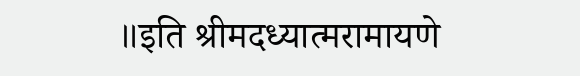॥इति श्रीमदध्यात्मरामायणे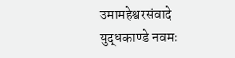उमामहेश्वरसंवादे युद्धकाण्डे नवमः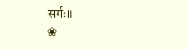सर्गः॥
❀